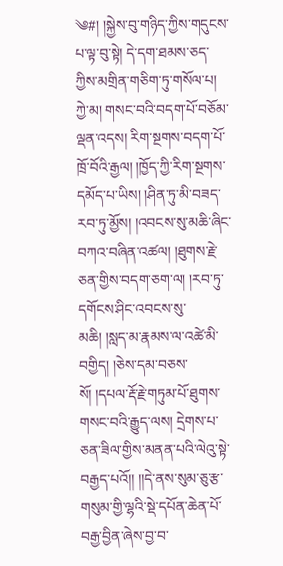༄#། །སྐྱེས་བུ་གཉིད་ཀྱིས་གདུངས་པ་ལྟ་བུ་སྟེ། དེ་དག་ཐམས་ཅད་ཀྱིས་མགྲིན་གཅིག་ཏུ་གསོལ་པ། ཀྱེ་མ། གསང་བའི་བདག་པོ་བཅོམ་ལྡན་འདས། རིག་སྔགས་བདག་པོ་ཁྲོ་བོའི་རྒྱལ། །ཁྱོད་ཀྱི་རིག་སྔགས་དམོད་པ་ཡིས། །ཤིན་ཏུ་མི་བཟད་རབ་ཏུ་མྱོས། །འབངས་སུ་མཆི་ཞིང་བཀའ་བཞིན་འཚལ། །ཐུགས་རྗེ་ཅན་གྱིས་བདག་ཅག་ལ། །རབ་ཏུ་དགོངས་ཤིང་འབངས་སུ་མཆི། །སླད་མ་རྣམས་ལ་འཚེ་མི་བགྱིད། །ཅེས་དམ་བཅས་སོ། །དཔལ་རྡོ་རྗེ་གཏུམ་པོ་ཐུགས་གསང་བའི་རྒྱུད་ལས། དྲེགས་པ་ཅན་ཟིལ་གྱིས་མནན་པའི་ལེའུ་སྟེ་བརྒྱད་པའོ།། །།དེ་ནས་སུམ་ཅུ་རྩ་གསུམ་གྱི་ལྷའི་སྡེ་དཔོན་ཆེན་པོ་བརྒྱ་བྱིན་ཞེས་བྱ་བ་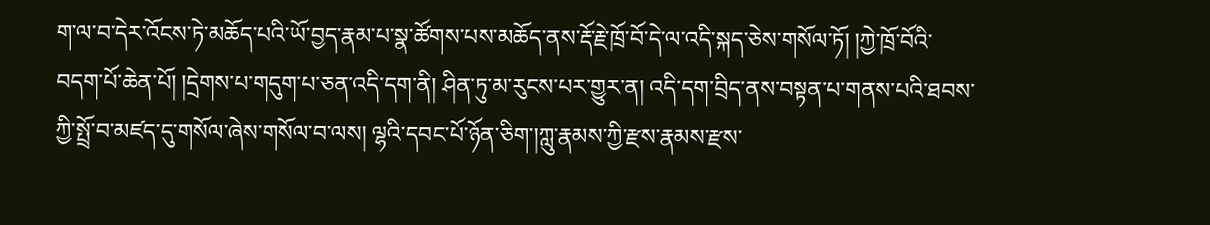ག་ལ་བ་དེར་འོངས་ཏེ་མཆོད་པའི་ཡོ་བྱད་རྣམ་པ་སྣ་ཚོགས་པས་མཆོད་ནས་རྡོ་རྗེ་ཁྲོ་བོ་དེ་ལ་འདི་སྐད་ཅེས་གསོལ་ཏོ། །ཀྱེ་ཁྲོ་བོའི་བདག་པོ་ཆེན་པོ། །དྲེགས་པ་གདུག་པ་ཅན་འདི་དག་ནི། ཤིན་ཏུ་མ་རུངས་པར་གྱུར་ན། འདི་དག་བྲིད་ནས་བསྟན་པ་གནས་པའི་ཐབས་ཀྱི་སྤྲོ་བ་མཛད་དུ་གསོལ་ཞེས་གསོལ་བ་ལས། ལྷའི་དབང་པོ་ཉོན་ཅིག་།ཀླུ་རྣམས་ཀྱི་རྫས་རྣམས་རྫས་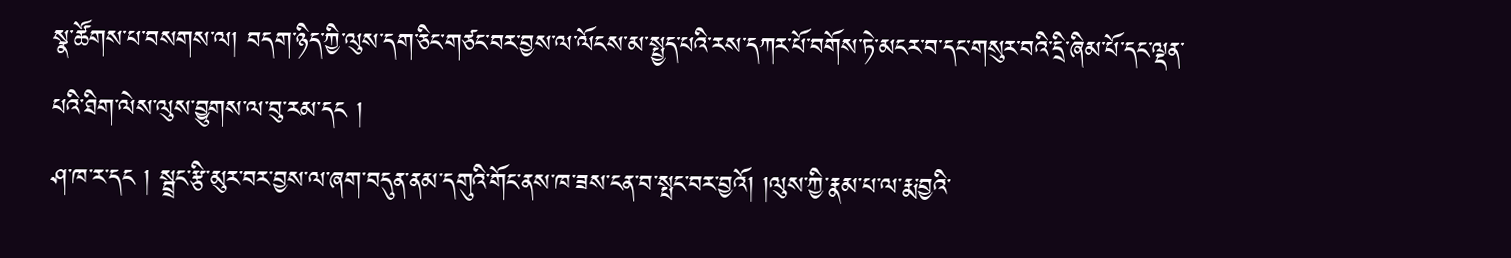སྣ་ཚོགས་པ་བསགས་ལ། བདག་ཉིད་ཀྱི་ལུས་དག་ཅིང་གཙང་བར་བྱས་ལ་ལོངས་མ་སྤྱད་པའི་རས་དཀར་པོ་བགོས་ཏེ་མངར་བ་དང་གསུར་བའི་དྲི་ཞིམ་པོ་དང་ལྡན་པའི་ཐིག་ལེས་ལུས་བྱུགས་ལ་བུ་རམ་དང །
ཤ་ཁ་ར་དང ། སྦྲང་རྩི་མུར་བར་བྱས་ལ་ཞག་བདུན་ནམ་དགུའི་གོང་ནས་ཁ་ཟས་ངན་བ་སྤང་བར་བྱའོ། །ལུས་ཀྱི་རྣམ་པ་ལ་རྨ་བྱའི་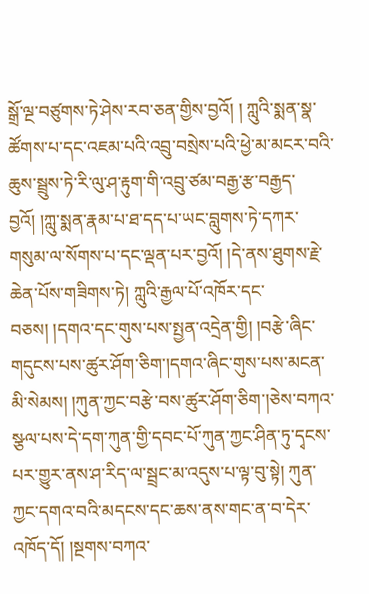སྒྲོ་ལྔ་བཙུགས་ཏེ་ཤེས་རབ་ཅན་གྱིས་བྱའོ། ། ཀླུའི་སྨན་སྣ་ཚོགས་པ་དང་འཇམ་པའི་འབྲུ་བསྲེས་པའི་ཕྱེ་མ་མངར་བའི་ཆུས་སྦྲུས་ཏེ་རི་ལུ་ཤ་རྟུག་གི་འབྲུ་ཙམ་བརྒྱ་རྩ་བརྒྱད་བྱའོ། །ཀླུ་སྨན་རྣམ་པ་ཐ་དད་པ་ཡང་བླུགས་ཏེ་དཀར་གསུམ་ལ་སོགས་པ་དང་ལྡན་པར་བྱའོ། །དེ་ནས་ཐུགས་རྗེ་ཆེན་པོས་གཟིགས་ཏེ། ཀླུའི་རྒྱལ་པོ་འཁོར་དང་བཅས། །དགའ་དང་གུས་པས་སྤྱན་འདྲེན་གྱི། །བརྩེ་ཞིང་གདུངས་པས་ཚུར་ཤོག་ཅིག་།དགའ་ཞིང་གུས་པས་མངན་མི་སེམས། །ཀུན་ཀྱང་བརྩེ་བས་ཚུར་ཤོག་ཅིག་།ཅེས་བཀའ་སྩལ་པས་དེ་དག་ཀུན་གྱི་དབང་པོ་ཀུན་ཀྱང་ཤིན་ཏུ་དྭངས་པར་གྱུར་ནས་ཤ་རིད་ལ་སྦྲང་མ་འདུས་པ་ལྟ་བུ་སྟེ། ཀུན་ཀྱང་དགའ་བའི་མདངས་དང་ཆས་ནས་གང་ན་བ་དེར་འཁོད་དོ། །སྔགས་བཀའ་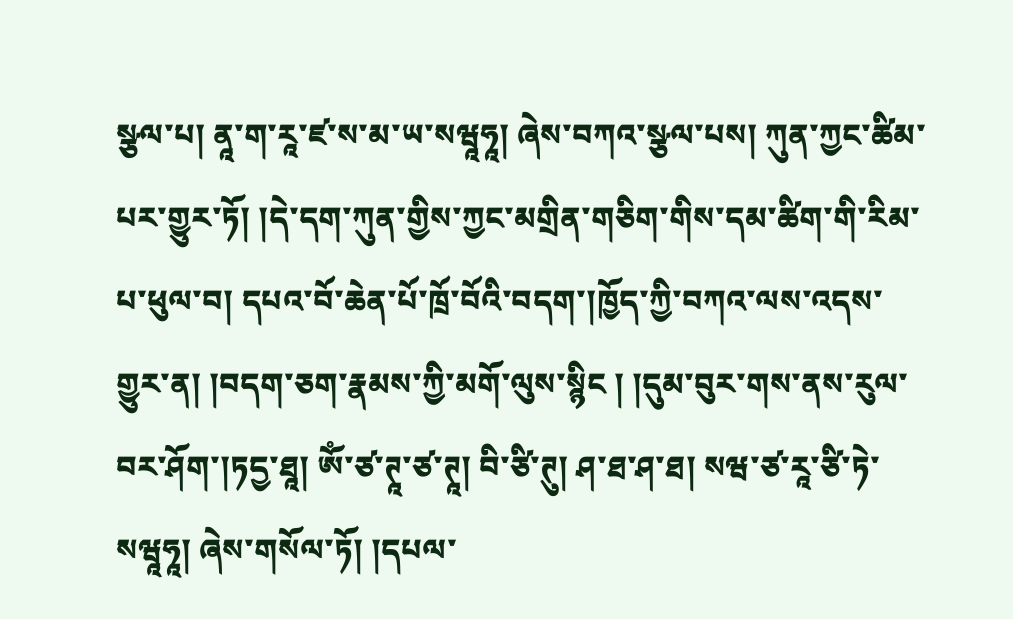སྩལ་པ། ནཱ་ག་རཱ་ཛ་ས་མ་ཡ་སཝཱཧཱ། ཞེས་བཀའ་སྩལ་པས། ཀུན་ཀྱང་ཚིམ་པར་གྱུར་ཏོ། །དེ་དག་ཀུན་གྱིས་ཀྱང་མགྲིན་གཅིག་གིས་དམ་ཚིག་གི་རིམ་པ་ཕུལ་བ། དཔའ་བོ་ཆེན་པོ་ཁྲོ་བོའི་བདག་།ཁྱོད་ཀྱི་བཀའ་ལས་འདས་གྱུར་ན། །བདག་ཅག་རྣམས་ཀྱི་མགོ་ལུས་སྙིང ། །དུམ་བུར་གས་ནས་རུལ་བར་ཤོག་།ཏདྱ་ཐཱ། ཨོཾ་ཙ་ཊཱ་ཙ་ཊཱ། བི་ཙི་ཊུ། ཤ་ཐ་ཤ་ཐ། སཝ་ཙ་རཱ་ཙི་ཏེ་སཝཱཧཱ། ཞེས་གསོལ་ཏོ། །དཔལ་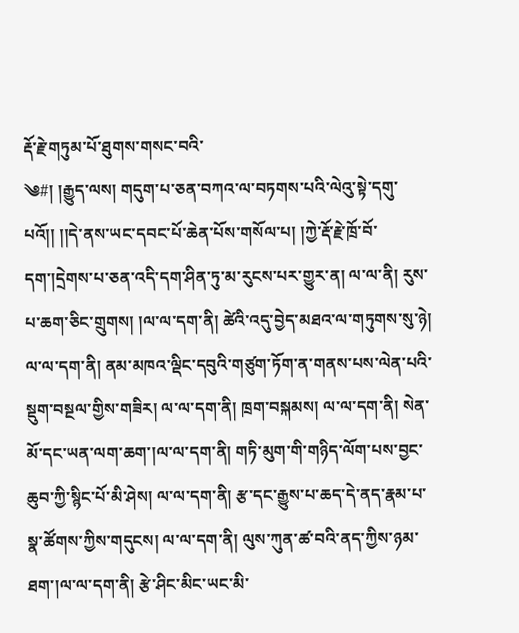རྡོ་རྗེ་གཏུམ་པོ་ཐུགས་གསང་བའི་
༄#། །རྒྱུད་ལས། གདུག་པ་ཅན་བཀའ་ལ་བཏགས་པའི་ལེའུ་སྟེ་དགུ་པའོ།། །།དེ་ནས་ཡང་དབང་པོ་ཆེན་པོས་གསོལ་པ། །ཀྱེ་རྡོ་རྗེ་ཁྲོ་བོ་དག་།དྲེགས་པ་ཅན་འདི་དག་ཤིན་ཏུ་མ་རུངས་པར་གྱུར་ན། ལ་ལ་ནི། རུས་པ་ཆག་ཅིང་གྲུགས། །ལ་ལ་དག་ནི། ཚེའི་འདུ་བྱེད་མཐའ་ལ་གཏུགས་སུ་ཉེ། ལ་ལ་དག་ནི། ནམ་མཁའ་ལྡིང་དབུའི་གཙུག་ཏོག་ན་གནས་པས་ལེན་པའི་སྡུག་བསྔལ་གྱིས་གཟིར། ལ་ལ་དག་ནི། ཁྲག་བསྐམས། ལ་ལ་དག་ནི། སེན་མོ་དང་ཡན་ལག་ཆག་།ལ་ལ་དག་ནི། གཏི་མུག་གི་གཉིད་ལོག་པས་བྱང་ཆུབ་ཀྱི་སྙིང་པོ་མི་ཤེས། ལ་ལ་དག་ནི། རྩ་དང་རྒྱུས་པ་ཆད་དེ་ནད་རྣམ་པ་སྣ་ཚོགས་ཀྱིས་གདུངས། ལ་ལ་དག་ནི། ལུས་ཀུན་ཚ་བའི་ནད་ཀྱིས་ཉམ་ཐག་།ལ་ལ་དག་ནི། རྩེ་ཤིང་མིང་ཡང་མི་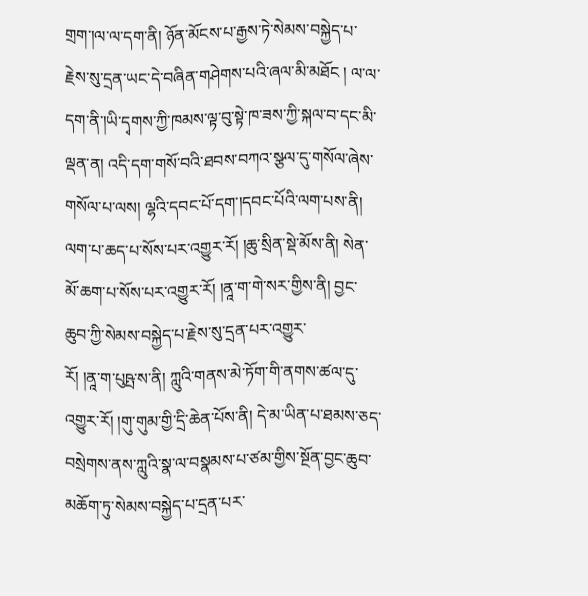གྲག་།ལ་ལ་དག་ནི། ཉོན་མོངས་པ་རྒྱས་ཏེ་སེམས་བསྐྱེད་པ་རྗེས་སུ་དྲན་ཡང་དེ་བཞིན་གཤེགས་པའི་ཞལ་མི་མཐོང ། ལ་ལ་དག་ནི་།ཡི་དྭགས་ཀྱི་ཁམས་ལྟ་བུ་སྟེ་ཁ་ཟས་ཀྱི་སྐལ་བ་དང་མི་ལྡན་ན། འདི་དག་གསོ་བའི་ཐབས་བཀའ་སྩལ་དུ་གསོལ་ཞེས་གསོལ་པ་ལས། ལྷའི་དབང་པོ་དག་།དབང་པོའི་ལག་པས་ནི། ལག་པ་ཆད་པ་སོས་པར་འགྱུར་རོ། །ཆུ་སྲིན་སྡེ་མོས་ནི། སེན་མོ་ཆག་པ་སོས་པར་འགྱུར་རོ། །ནཱ་ག་གེ་སར་གྱིས་ནི། བྱང་ཆུབ་ཀྱི་སེམས་བསྐྱེད་པ་རྗེས་སུ་དྲན་པར་འགྱུར་
རོ། །ནཱ་ག་པུཥྤ་ས་ནི། ཀླུའི་གནས་མེ་ཏོག་གི་ནགས་ཚལ་དུ་འགྱུར་རོ། །གུ་གུམ་གྱི་དྲི་ཆེན་པོས་ནི། དེ་མ་ཡིན་པ་ཐམས་ཅད་བསྲེགས་ནས་ཀླུའི་སྣ་ལ་བསྣམས་པ་ཙམ་གྱིས་སྔོན་བྱང་ཆུབ་མཆོག་ཏུ་སེམས་བསྐྱེད་པ་དྲན་པར་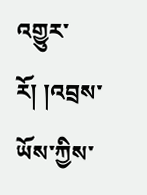འགྱུར་རོ། །འབྲས་ཡོས་ཀྱིས་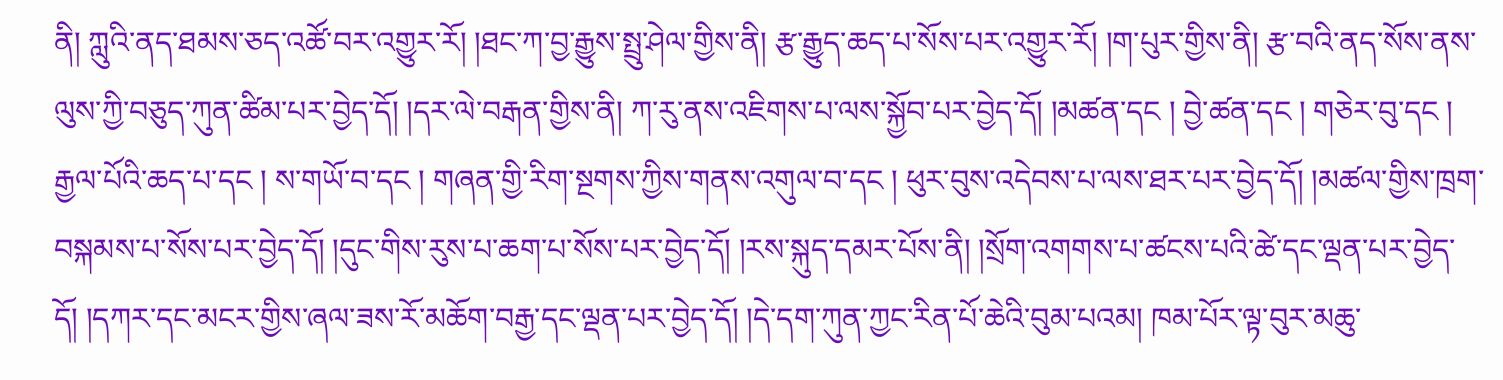ནི། ཀླུའི་ནད་ཐམས་ཅད་འཚོ་བར་འགྱུར་རོ། །ཐང་ཀ་བྱ་རྒྱུས་སྤྲུ་ཤེལ་གྱིས་ནི། རྩ་རྒྱུད་ཆད་པ་སོས་པར་འགྱུར་རོ། །ག་པུར་གྱིས་ནི། རྩ་བའི་ནད་སོས་ནས་ལུས་ཀྱི་བཅུད་ཀུན་ཚིམ་པར་བྱེད་དོ། །དར་ལེ་བརྒན་གྱིས་ནི། ཀ་རུ་ནས་འཇིགས་པ་ལས་སྐྱོབ་པར་བྱེད་དོ། །མཚན་དང ། བྱེ་ཚན་དང ། གཅེར་བུ་དང ། རྒྱལ་པོའི་ཆད་པ་དང ། ས་གཡོ་བ་དང ། གཞན་གྱི་རིག་སྔགས་ཀྱིས་གནས་འགུལ་བ་དང ། ཕུར་བུས་འདེབས་པ་ལས་ཐར་པར་བྱེད་དོ། །མཚལ་གྱིས་ཁྲག་བསྐམས་པ་སོས་པར་བྱེད་དོ། །དུང་གིས་རུས་པ་ཆག་པ་སོས་པར་བྱེད་དོ། །རས་སྐུད་དམར་པོས་ནི། །སྲོག་འགགས་པ་ཚངས་པའི་ཚེ་དང་ལྡན་པར་བྱེད་དོ། །དཀར་དང་མངར་གྱིས་ཞལ་ཟས་རོ་མཆོག་བརྒྱ་དང་ལྡན་པར་བྱེད་དོ། །དེ་དག་ཀུན་ཀྱང་རིན་པོ་ཆེའི་བུམ་པའམ། ཁམ་པོར་ལྟ་བུར་མཆུ་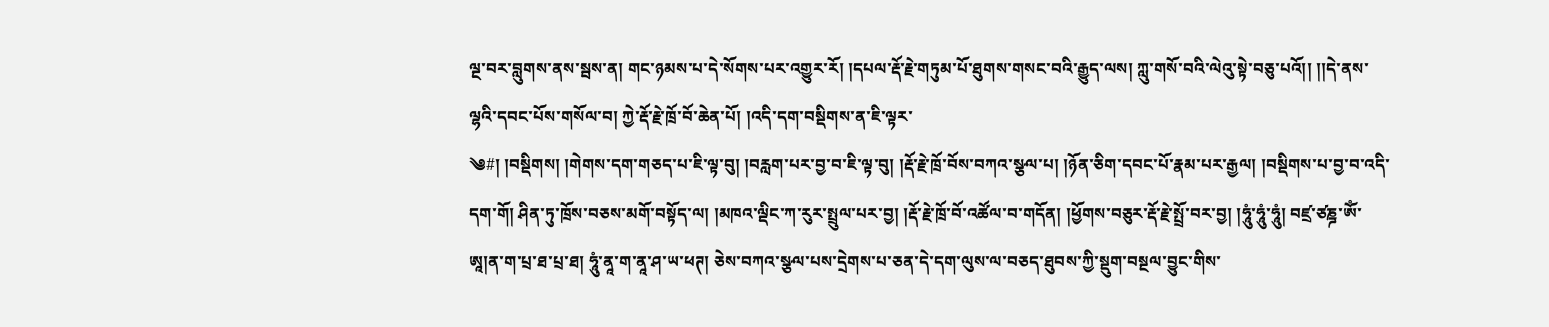ལྔ་བར་བླུགས་ནས་སྦས་ན། གང་ཉམས་པ་དེ་སོགས་པར་འགྱུར་རོ། །དཔལ་རྡོ་རྗེ་གཏུམ་པོ་ཐུགས་གསང་བའི་རྒྱུད་ལས། ཀླུ་གསོ་བའི་ལེའུ་སྟེ་བཅུ་པའོ།། །།དེ་ནས་ལྷའི་དབང་པོས་གསོལ་བ། ཀྱེ་རྡོ་རྗེ་ཁྲོ་བོ་ཆེན་པོ། །འདི་དག་བསྡིགས་ན་ཇི་ལྟར་
༄#། །བསྡིགས། །གེགས་དག་གཅད་པ་ཇི་ལྟ་བུ། །བརླག་པར་བྱ་བ་ཇི་ལྟ་བུ། །རྡོ་རྗེ་ཁྲོ་བོས་བཀའ་སྩལ་པ། །ཉོན་ཅིག་དབང་པོ་རྣམ་པར་རྒྱལ། །བསྡིགས་པ་བྱ་བ་འདི་དག་གོ། ཤིན་ཏུ་ཁྲོས་བཅས་མགོ་བསྟོད་ལ། །མཁའ་ལྡིང་ཀ་རུར་སྤྲུལ་པར་བྱ། །རྡོ་རྗེ་ཁྲོ་བོ་འཚོལ་བ་གདོན། །ཕྱོགས་བཅུར་རྡོ་རྗེ་སྤྲོ་བར་བྱ། །ཧཱུཾ་ཧཱུཾ་ཧཱུཾ། བཛྲ་ཙཎྜ་ཨོཾ་ཨཱ།ན་ག་པྲ་ཐ་པྲ་ཐ། ཧཱུཾ་ནཱ་ག་ནཱ་ཤ་ཡ་ཕཊ། ཅེས་བཀའ་སྩལ་པས་དྲེགས་པ་ཅན་དེ་དག་ལུས་ལ་བཅད་ཐུབས་ཀྱི་སྡུག་བསྔལ་བྱུང་གིས་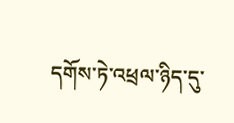དགོས་ཏེ་འཕྲལ་ཉིད་དུ་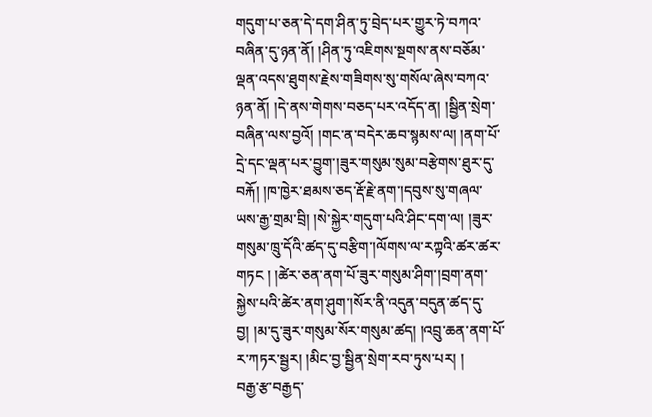གདུག་པ་ཅན་དེ་དག་ཤིན་ཏུ་བྲེད་པར་གྱུར་ཏེ་བཀའ་བཞིན་དུ་ཉན་ནོ། །ཤིན་ཏུ་འཇིགས་སྔགས་ནས་བཅོམ་ལྡན་འདས་ཐུགས་རྗེས་གཟིགས་སུ་གསོལ་ཞེས་བཀའ་ཉན་ནོ། །དེ་ནས་གེགས་བཅད་པར་འདོད་ན། །སྦྱིན་སྲེག་བཞིན་ལས་བྱའོ། །གང་ན་བདེར་ཆབ་སྙམས་ལ། །ནག་པོ་དྲེ་དང་ལྡན་པར་བྱུག་།ཟུར་གསུམ་སུམ་བརྩེགས་ཐུར་དུ་བརྐོ། །ཁ་ཁྱེར་ཐམས་ཅད་རྡོ་རྗེ་ནག་།དབུས་སུ་གཞལ་ཡས་རྒྱ་གྲམ་བྲི། །སེ་སྐྱེར་གདུག་པའི་ཤིང་དག་ལ། །ཟུར་གསུམ་ཁྲུ་དོའི་ཚད་དུ་བརྩིག་།ལོགས་ལ་རཀྟའི་ཚར་ཚར་གཏང ། །ཚེར་ཅན་ནག་པོ་ཟུར་གསུམ་ཤིག་།བྲག་ནག་སྐྱེས་པའི་ཚེར་ནག་ཤུག་།སོར་ནི་འདུན་བདུན་ཚད་དུ་བྱ། །མ་དུ་ཟུར་གསུམ་སོར་གསུམ་ཚད། །འབྲུ་ཆན་ནག་པོ་ར་ཀཏར་སྦྱར། །མིང་བྱ་སྦྱིན་སྲེག་རབ་ཏུས་པར། །
བརྒྱ་རྩ་བརྒྱད་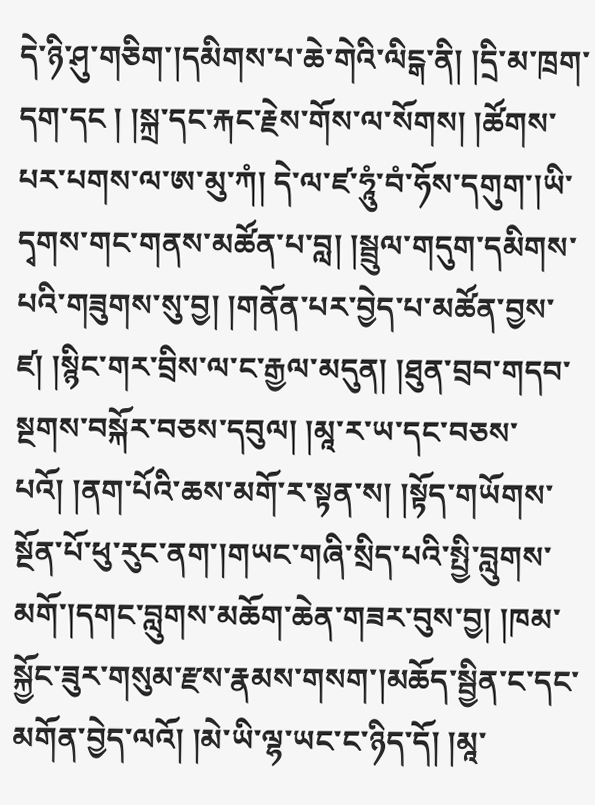དེ་ཉི་ཤུ་གཅིག་།དམིགས་པ་ཆེ་གེའི་ལིངྒ་ནི། །དྲི་མ་ཁྲག་དག་དང ། །སྐྲ་དང་རྐང་རྗེས་གོས་ལ་སོགས། །ཚོགས་པར་པགས་ལ་ཨ་མུ་ཀཾ། དེ་ལ་ཛ་ཧཱུཾ་བཾ་ཧོས་དགུག་།ཡི་དྭགས་གང་གནས་མཚོན་པ་བླ། །སྦྲུལ་གདུག་དམིགས་པའི་གཟུགས་སུ་བྱ། །གནོན་པར་བྱེད་པ་མཚོན་བྱས་ཛ། །སྙིང་གར་བྲིས་ལ་ང་རྒྱལ་མདུན། །ཐུན་བྲབ་གདབ་སྔགས་བསྐོར་བཅས་དབུལ། །མཱ་ར་ཡ་དང་བཅས་པའོ། །ནག་པོའི་ཆས་མགོ་ར་སྟན་ས། །སྟོད་གཡོགས་སྔོན་པོ་ཕུ་རུང་ནག་།གཡང་གཞི་སྲིད་པའི་སྤྱི་བླུགས་མགོ་།དགང་བླུགས་མཆོག་ཆེན་གཟར་བུས་བྱ། །ཁམ་སྐྱོང་ཟུར་གསུམ་རྫས་རྣམས་གསག་།མཆོད་སྦྱིན་ང་དང་མགོན་བྱེད་ལའོ། །མེ་ཡི་ལྷ་ཡང་ང་ཉིད་དོ། །མཱ་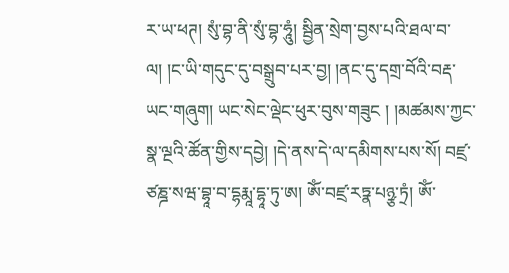ར་ཡ་ཕཊ། སུཾ་བྷ་ནི་སུཾ་བྷ་ཧཱུཾ། སྦྱིན་སྲེག་བྱས་པའི་ཐལ་བ་ལ། །ང་ཡི་གདུང་དུ་བསྒྲུབ་པར་བྱ། །ནང་དུ་དགྲ་བོའི་བརྡ་ཡང་གཞུག། ཡང་སེང་ལྡེང་ཕུར་བུས་གཟུང ། །མཚམས་ཀྱང་སྣ་ལྔའི་ཚོན་གྱིས་དབྱེ། །དེ་ནས་དེ་ལ་དམིགས་པས་སོ། བཛྲ་ཙཎྜ་སཝ་བྷཱ་བ་དྷརྨཱ་དྷཱ་ཏུ་ཨ། ཨོཾ་བཛྲ་རཏྣ་པཉྩ་ཏྲཾ། ཨོཾ་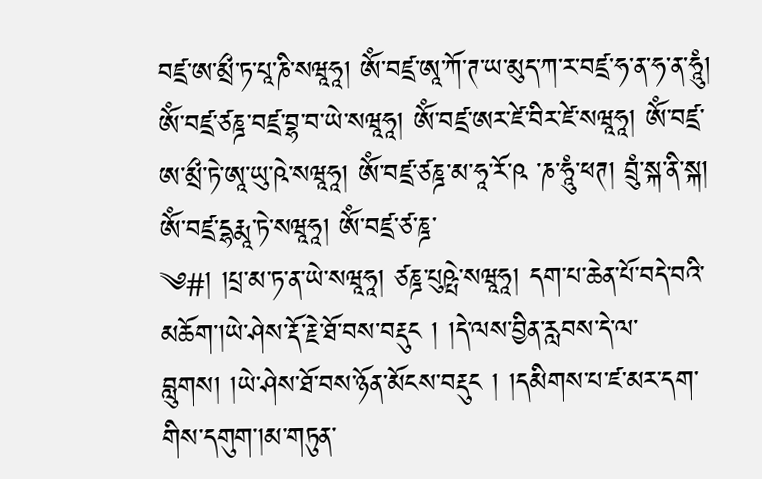བཛྲ་ཨ་མྲྀ་ཏ་པཱ་ཎི་སཝཱཧཱ། ཨོཾ་བཛྲ་ཨཱ་ཀོ་ཊ་ཡ་མུད་ཀ་ར་བཛྲ་ཧ་ན་ཧ་ན་ཧཱུཾ། ཨོཾ་བཛྲ་ཙཎྜ་བཛྲ་བྷ་བ་ཡེ་སཝཱཧཱ། ཨོཾ་བཛྲ་ཨར་ཛེ་བིར་ཛེ་སཝཱཧཱ། ཨོཾ་བཛྲ་ཨ་མྲྀ་ཏེ་ཨཱ་ཡུ་ཥེ་སཝཱཧཱ། ཨོཾ་བཛྲ་ཙཎྜ་མ་ཧཱ་རོ་ཥ ་ཎ་ཧཱུཾ་ཕཊ། བྲུཾ་སྐ་ནི་སྐ། ཨོཾ་བཛྲ་དྷརྨཱ་ཏེ་སཝཱཧཱ། ཨོཾ་བཛྲ་ཙ་ཎྜ་
༄#། །པྲ་མ་ཏ་ན་ཡེ་སཝཱཧཱ། ཙཎྜ་པུཥྤེ་སཝཱཧཱ། དག་པ་ཆེན་པོ་བདེ་བའི་མཆོག་།ཡེ་ཤེས་རྡོ་རྗེ་ཐོ་བས་བརྡུང ། །དེ་ལས་བྱིན་རླབས་དེ་ལ་བླུགས། །ཡེ་ཤེས་ཐོ་བས་ཉོན་མོངས་བརྡུང ། །དམིགས་པ་ཛ་མར་དག་གིས་དགུག་།མ་གཏུན་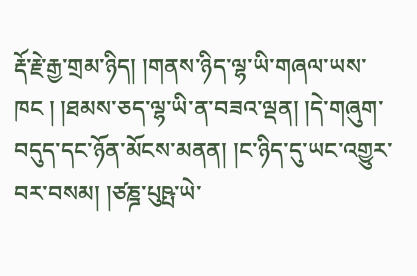རྡོ་རྗེ་རྒྱ་གྲམ་ཉིད། །གནས་ཉིད་ལྷ་ཡི་གཞལ་ཡས་ཁང ། །ཐམས་ཅད་ལྷ་ཡི་ན་བཟའ་ལྡན། །དེ་གཞུག་བདུད་དང་ཉོན་མོངས་མནན། །ང་ཉིད་དུ་ཡང་འགྱུར་བར་བསམ། །ཙཎྜ་པུཥྤ་ཡེ་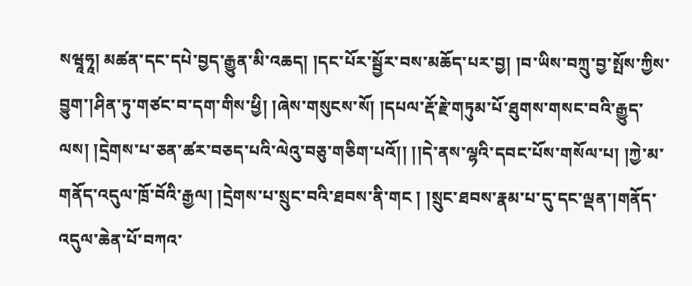སཝཱཧཱ། མཚན་དང་དཔེ་བྱད་རྒྱུན་མི་འཆད། །དང་པོར་སྦྱོར་བས་མཆོད་པར་བྱ། །བ་ཡིས་བཀྲུ་བྱ་སྤོས་ཀྱིས་བྱུག་།ཤིན་ཏུ་གཙང་བ་དག་གིས་ཕྱི། །ཞེས་གསུངས་སོ། །དཔལ་རྡོ་རྗེ་གཏུམ་པོ་ཐུགས་གསང་བའི་རྒྱུད་ལས། །དྲེགས་པ་ཅན་ཚར་བཅད་པའི་ལེའུ་བཅུ་གཅིག་པའོ།། །།དེ་ནས་ལྷའི་དབང་པོས་གསོལ་པ། །ཀྱེ་མ་གནོད་འདུལ་ཁྲོ་བོའི་རྒྱལ། །དྲེགས་པ་སྲུང་བའི་ཐབས་ནི་གང ། །སྲུང་ཐབས་རྣམ་པ་དུ་དང་ལྡན་།གནོད་འདུལ་ཆེན་པོ་བཀའ་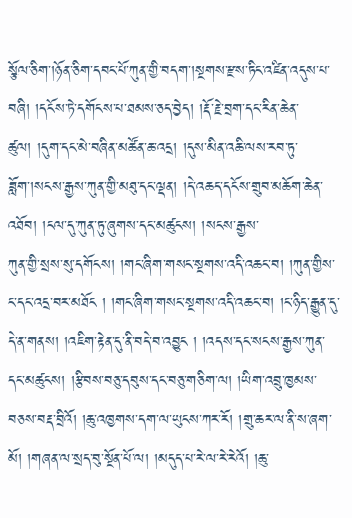སྩོལ་ཅིག་།ཉོན་ཅིག་དབང་པོ་ཀུན་གྱི་བདག་།སྔགས་རྫས་ཏིང་འཛིན་འདུས་པ་བཞི། །དངོས་ཏེ་དགོངས་པ་ཐམས་ཅད་བྱེད། །རྡོ་རྗེ་བྲག་དང་རིན་ཆེན་ཚུལ། །དུག་དང་མེ་བཞིན་མཚོན་ཆ་འདྲ། །དུས་མིན་འཆི་ལས་རབ་ཏུ་ཟློག་།སངས་རྒྱས་ཀུན་གྱི་མཐུ་དང་ལྡན། །དེ་འཆད་དངོས་གྲུབ་མཆོག་ཆེན་འཐོབ། །ངལ་དུ་ཀུན་ཏུ་ཞུགས་དང་མཚུངས། །སངས་རྒྱས་
ཀུན་གྱི་སྲས་སུ་དགོངས། །གང་ཞིག་གསང་སྔགས་འདི་འཆང་བ། །ཀུན་གྱིས་ང་དང་འདྲ་བར་མཐོང ། །གང་ཞིག་གསང་སྔགས་འདི་འཆང་བ། །ང་ཉིད་རྒྱུན་དུ་དེ་ན་གནས། །འཇིག་རྟེན་དུ་ནི་བདེ་བ་འབྱུང ། །འདས་དང་སངས་རྒྱས་ཀུན་དང་མཚུངས། །རྩིབས་བཅུ་དབུས་དང་བཅུ་གཅིག་ལ། །ཡིག་འབྲུ་ཁྱམས་བཅས་བརྡ་བྲིའོ། །ཆུ་འཁྱགས་དག་ལ་ཡུངས་ཀར་རོ། །གྲུ་ཆར་ལ་ནི་ས་ཞག་མོ། །གཞན་ལ་སྲད་བུ་སྔོན་པོ་ལ། །མདུད་པ་རེ་ལ་རེ་རེའོ། །ཆུ་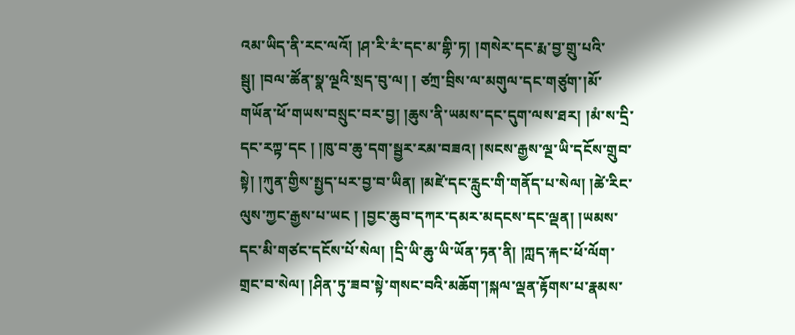འམ་ཡིད་ནི་རང་ལའོ། །ཤ་རི་རཾ་དང་མ་གྷི་ཏ། །གསེར་དང་རྨ་བྱ་གྲུ་པའི་སྦུ། །བལ་ཚོན་སྣ་ལྔའི་སྲད་བུ་ལ། ། ཙཀྲ་བྲིས་ལ་མགུལ་དང་གཙུག་།མོ་གཡོན་ཕོ་གཡས་བསྲུང་བར་བྱ། །ཆུས་ནི་ཡམས་དང་དུག་ལས་ཐར། །མཾ་ས་དྲི་དང་རཀྟ་དང ། །ཁུ་བ་ཆུ་དག་སྦྱར་རམ་བཟའ། །སངས་རྒྱས་ལྔ་ཡི་དངོས་གྲུབ་སྟེ། །ཀུན་གྱིས་སྤྱད་པར་བྱ་བ་ཡིན། །མཛེ་དང་རླུང་གི་གནོད་པ་སེལ། །ཚེ་རིང་ལུས་ཀྱང་རྒྱས་པ་ཡང ། །བྱང་ཆུབ་དཀར་དམར་མདངས་དང་ལྡན། །ཡམས་དང་མི་གཙང་དངོས་པོ་སེལ། །དྲི་ཡི་ཆུ་ཡི་ཡོན་ཏན་ནི། །ཀླད་རྐང་ཕོ་ལོག་གྲང་བ་སེལ། །ཤིན་ཏུ་ཟབ་སྟེ་གསང་བའི་མཆོག་།སྐལ་ལྡན་རྟོགས་པ་རྣམས་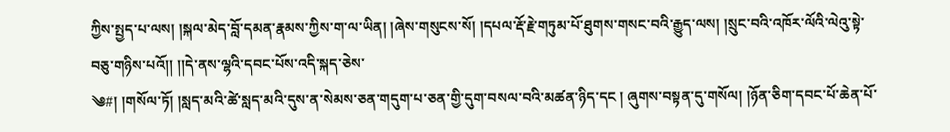ཀྱིས་སྤྱད་པ་ལས། །སྐལ་མེད་བློ་དམན་རྣམས་ཀྱིས་ག་ལ་ཡིན། །ཞེས་གསུངས་སོ། །དཔལ་རྡོ་རྗེ་གཏུམ་པོ་ཐུགས་གསང་བའི་རྒྱུད་ལས། །སྲུང་བའི་འཁོར་ལོའི་ལེའུ་སྟེ་བཅུ་གཉིས་པའོ།། །།དེ་ནས་ལྷའི་དབང་པོས་འདི་སྐད་ཅེས་
༄#། །གསོལ་ཏོ། །སླད་མའི་ཚེ་སླད་མའི་དུས་ན་སེམས་ཅན་གདུག་པ་ཅན་གྱི་དུག་བསལ་བའི་མཚན་ཉིད་དང ། ཞུགས་བསྟན་དུ་གསོལ། །ཉོན་ཅིག་དབང་པོ་ཆེན་པོ་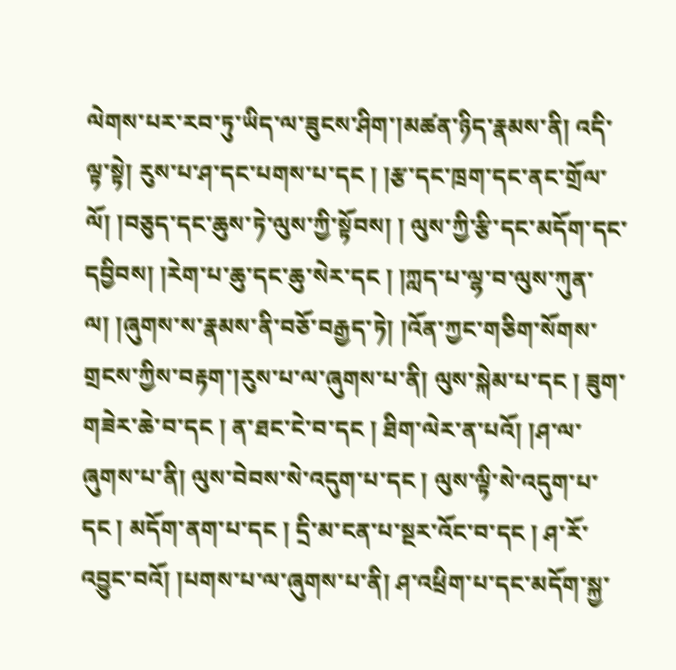ལེགས་པར་རབ་ཏུ་ཡིད་ལ་ཟུངས་ཤིག་།མཚན་ཉིད་རྣམས་ནི། འདི་ལྟ་སྟེ། རུས་པ་ཤ་དང་པགས་པ་དང ། །རྩ་དང་ཁྲག་དང་ནང་གྲོལ་ལོ། །བཅུད་དང་ཆུས་ཏེ་ལུས་ཀྱི་སྟོབས། ། ལུས་ཀྱི་རྩི་དང་མདོག་དང་དབྱིབས། །རེག་པ་ཆུ་དང་ཆུ་སེར་དང ། །ཀླད་པ་ལྷ་བ་ལུས་ཀུན་ལ། །ཞུགས་ས་རྣམས་ནི་བཅོ་བརྒྱད་ཏེ། །འོན་ཀྱང་གཅིག་སོགས་གྲངས་ཀྱིས་བརྟག་།རུས་པ་ལ་ཞུགས་པ་ནི། ལུས་སྐེམ་པ་དང ། ཟུག་གཟེར་ཆེ་བ་དང ། ན་ཐང་ངེ་བ་དང ། ཐིག་ལེར་ན་པའོ། །ཤ་ལ་ཞུགས་པ་ནི། ལུས་བེབས་སེ་འདུག་པ་དང ། ལུས་ལྟི་སེ་འདུག་པ་དང ། མདོག་ནག་པ་དང ། དྲི་མ་ངན་པ་སྔར་འོང་བ་དང ། ཤ་རོ་འབྱུང་བའོ། །པགས་པ་ལ་ཞུགས་པ་ནི། ཤ་འཕྲིག་པ་དང་མདོག་སྐྱ་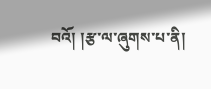བའོ། །རྩ་ལ་ཞུགས་པ་ནི།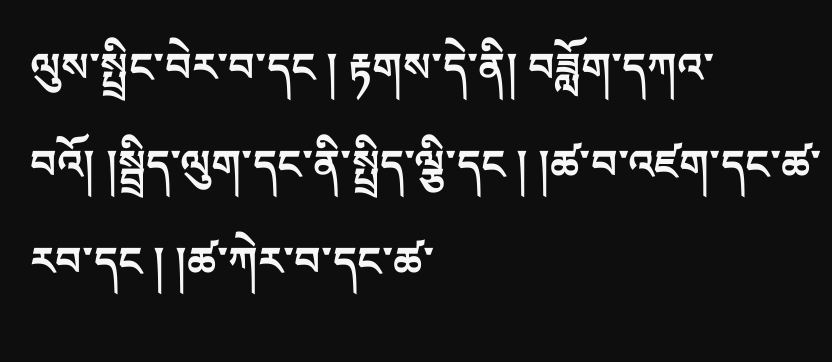ལུས་སྤྲིང་བེར་བ་དང ། རྟགས་དེ་ནི། བཟློག་དཀའ་བའོ། །སྦྲིད་ལུག་དང་ནི་སྤྲིད་ལྕི་དང ། །ཚ་བ་འཛག་དང་ཚ་རབ་དང ། །ཚ་ཀེར་བ་དང་ཚ་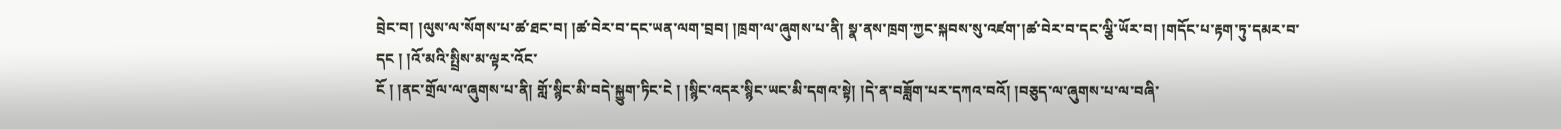བྲེང་བ། །ལུས་ལ་སོགས་པ་ཚ་ཐང་བ། །ཚ་བེར་བ་དང་ཡན་ལག་བྲབ། །ཁྲག་ལ་ཞུགས་པ་ནི། སྣ་ནས་ཁྲག་ཀྱང་སྐབས་སུ་འཛག་།ཚ་བེར་བ་དང་ལྕི་ཡོར་བ། །གདོང་པ་རྟག་ཏུ་དམར་བ་དང ། །འོ་མའི་སྤྲིས་མ་ལྟར་འོང་
ངོ ། །ནང་གྲོལ་ལ་ཞུགས་པ་ནི། གློ་སྙིང་མི་བདེ་སྐྱུག་ཏིང་ངེ ། །སྙིང་འདར་སྙིང་ཡང་མི་དགའ་སྟེ། །དེ་ན་བཟློག་པར་དཀའ་བའོ། །བཅུད་ལ་ཞུགས་པ་ལ་བཞི་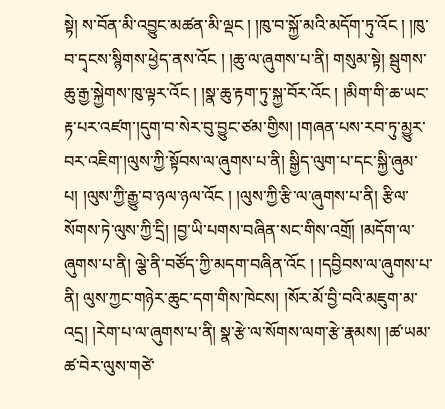སྟེ། ས་བོན་མི་འབྱུང་མཚན་མི་ལྡང ། །ཁུ་བ་སྐྱོ་མའི་མདོག་ཏུ་འོང ། །ཁུ་བ་དྭངས་སྙིགས་ཕྱེད་ནས་འོང ། །ཆུ་ལ་ཞུགས་པ་ནི། གསུམ་སྟེ། སྦུགས་ཆུ་རྒྱ་སྐྱེགས་ཁུ་ལྟར་འོང ། །སྣ་ཆུ་རྟག་ཏུ་སྐྱ་བོར་འོང ། །མིག་གི་ཆ་ཡང་རྟ་པར་འཛག་།དུག་བ་སེར་བུ་བྱུང་ཙམ་གྱིས། །གཞན་པས་རབ་ཏུ་མྱུར་བར་འཇིག་།ལུས་ཀྱི་སྟོབས་ལ་ཞུགས་པ་ནི། སྒྱིད་ལུག་པ་དང་སྐྱི་ཞུམ་པ། །ལུས་ཀྱི་རྒྱུ་བ་ཉལ་ཉལ་འོང ། །ལུས་ཀྱི་རྩི་ལ་ཞུགས་པ་ནི། རྩིལ་སོགས་ཏེ་ལུས་ཀྱི་དྲི། །བྱ་ཡི་པགས་བཞིན་སང་གིས་འགྲོ། །མདོག་ལ་ཞུགས་པ་ནི། ལྕེ་ནི་བཙོད་ཀྱི་མདག་བཞིན་འོང ། །དབྱིབས་ལ་ཞུགས་པ་ནི། ལུས་ཀྱང་གཉེར་ཆུང་དག་གིས་ཁེངས། །སོར་མོ་བྱི་བའི་མཇུག་མ་འདྲ། །རེག་པ་ལ་ཞུགས་པ་ནི། སྣ་རྩེ་ལ་སོགས་ལག་རྩེ་རྣམས། །ཚ་ཡམ་ཚ་བེར་ལུས་གཙེ་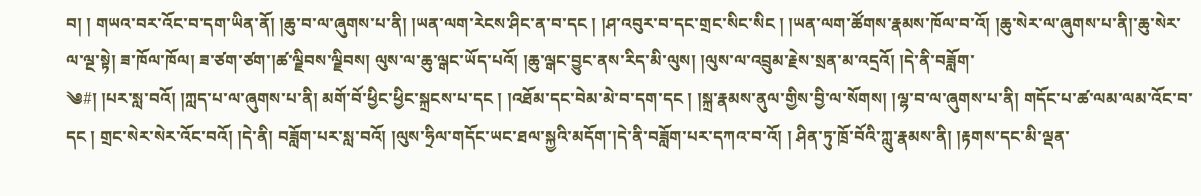བ། ། གཡའ་བར་འོང་བ་དག་ཡིན་ནོ། །ཆུ་བ་ལ་ཞུགས་པ་ནི། །ཡན་ལག་རེངས་ཤིང་ན་བ་དང ། །ཤ་འབུར་བ་དང་གྲང་སིང་སིང ། །ཡན་ལག་ཚོགས་རྣམས་ཁོལ་བ་འོ། །ཆུ་སེར་ལ་ཞུགས་པ་ནི།་ཆུ་སེར་ལ་ལྔ་སྟེ། ཟ་ཁོལ་ཁོལ། ཟ་ཙག་ཙག་།ཚ་ལྗིབས་ལྗིབས། ལུས་ལ་ཆུ་ལྒང་ཡོད་པའོ། །ཆུ་ལྒང་བྱུང་ནས་རིད་མི་ལུས། །ལུས་ལ་འབྲུམ་རྗེས་སྲན་མ་འདྲའོ། །དེ་ནི་བཟློག་
༄#། །པར་སླ་བའོ། །ཀླད་པ་ལ་ཞུགས་པ་ནི། མགོ་བོ་ཕྱིང་ཕྱིང་སྐྲངས་པ་དང ། །འཐོམ་དང་བེམ་མེ་བ་དག་དང ། །སྐྲ་རྣམས་ནུལ་གྱིས་བྱི་ལ་སོགས། །ལྷ་བ་ལ་ཞུགས་པ་ནི། གདོང་པ་ཚ་ལམ་ལམ་འོང་བ་དང ། གྲང་སེར་སེར་འོང་བའོ། །དེ་ནི། བཟློག་པར་སླ་བའོ། །ལུས་ཧྲིལ་གདོང་ཡང་ཐལ་སྐྱའི་མདོག་།དེ་ནི་བཟློག་པར་དཀའ་བ་འོ། ། ཤིན་ཏུ་ཁྲོ་བོའི་ཀླུ་རྣམས་ནི། །རྟགས་དང་མི་ལྡན་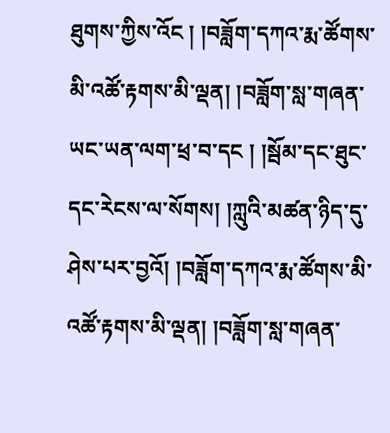ཐུགས་ཀྱིས་འོང ། །བཟློག་དཀའ་རྨ་ཚོགས་མི་འཚོ་རྟགས་མི་ལྡན། །བཟློག་སླ་གཞན་ཡང་ཡན་ལག་ཕྲ་བ་དང ། །སྦོམ་དང་ཐུང་དང་རེངས་ལ་སོགས། །ཀླུའི་མཚན་ཉིད་དུ་ཤེས་པར་བྱའོ། །བཟློག་དཀའ་རྨ་ཚོགས་མི་འཚོ་རྟགས་མི་ལྡན། །བཟློག་སླ་གཞན་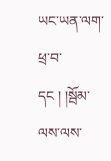ཡང་ཡན་ལག་ཕྲ་བ་དང ། །སྦོམ་ལས་ལས་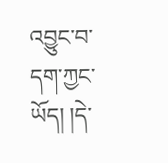འབྱུང་བ་དག་ཀྱང་ཡོད། །དེ་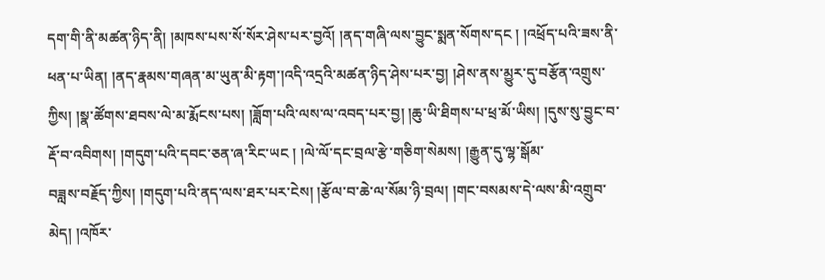དག་གི་ནི་མཚན་ཉིད་ནི། །མཁས་པས་སོ་སོར་ཤེས་པར་བྱའོ། །ནད་གཞི་ལས་བྱུང་སྨན་སོགས་དང ། །འཕྲོད་པའི་ཟས་ནི་ཕན་པ་ཡིན། །ནད་རྣམས་གཞན་མ་ཡུན་མི་རྟག་།འདི་འདྲའི་མཚན་ཉིད་ཤེས་པར་བྱ། །ཤེས་ནས་མྱུར་དུ་བརྩོན་འགྲུས་ཀྱིས། །སྣ་ཚོགས་ཐབས་ལེ་མ་རྨོངས་པས། །ཟློག་པའི་ལས་ལ་འབད་པར་བྱ། །ཆུ་ཡི་ཐིགས་པ་ཕྲ་མོ་ཡིས། །དུས་སུ་བྱུང་བ་རྡོ་བ་འབིགས། །གདུག་པའི་དབང་ཅན་ཞ་རིང་ཡང ། །ལེ་ལོ་དང་བྲལ་རྩེ་གཅིག་སེམས། །རྒྱུན་དུ་ལྷ་སྒོམ་
བཟླས་བརྗོད་ཀྱིས། །གདུག་པའི་ནད་ལས་ཐར་པར་ངེས། །རྩོལ་བ་ཆེ་ལ་སོམ་ཉི་བྲལ། །གང་བསམས་དེ་ལས་མི་འགྲུབ་མེད། །འཁོར་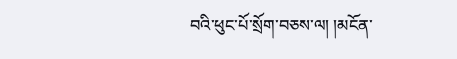བའི་ཕུང་པོ་སྲོག་བཅས་ལ། །མངོན་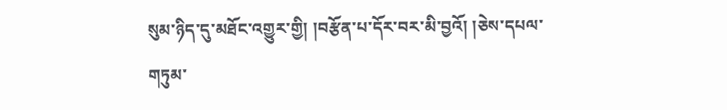སུམ་ཉིད་དུ་མཐོང་འགྱུར་གྱི། །བརྩོན་པ་དོར་བར་མི་བྱའོ། །ཅེས་དཔལ་གཏུམ་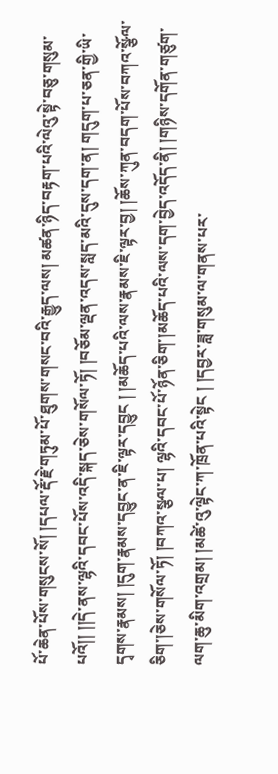པོ་ཆེན་པོས་གསུངས་སོ། །དཔལ་རྡོ་རྗེ་གཏུམ་པོ་ཐུགས་གསང་བའི་རྒྱུད་ལས། མཚན་ཉིད་བརྟག་པའི་ལེའུ་སྟེ་བཅུ་གསུམ་པའོ།། །།དེ་ནས་ལྷའི་དབང་པོས་འདི་སྐད་ཅེས་གསོལ་ཏོ། །བཅོམ་ལྡན་འདས་སླད་མའི་དུས་དག་ན། གདུག་པ་ཅན་གྱི་ཡི་དྭགས་རྣམས། །དུག་རྣམས་དབྱུང་ན་ཇི་ལྟར་དབྱུང ། །མཆོད་པའི་ལས་རྣམས་ཇི་ལྟར་བྱ། །ཆོས་ཀུན་བདག་པོས་བཀའ་སྩོལ་ཅིག་།ཅེས་གསོལ་ཏོ། །བཀའ་སྩལ་པ། ལྷའི་དབང་པོ་ཉོན་ཅིག་།མཆོད་པའི་ལས་དག་བྱེད་འདོད་ནི། །གཉིས་དགོན་གཙུག་ལག་ཆུ་མིག་འགྲམ། །མཚེ་འུ་ལྟེང་ཀ་ཁྲོན་པའི་སྟེང ། །དབྱར་ཟླ་གསུམ་ལ་གནས་པར་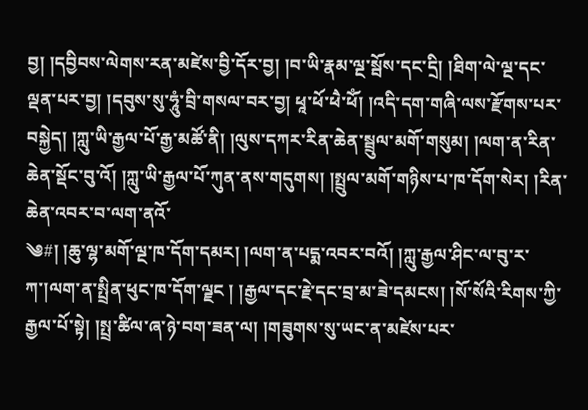བྱ། །དབྱིབས་ལེགས་རན་མཛེས་བྱི་དོར་བྱ། །བ་ཡི་རྣམ་ལྔ་སྦོས་དང་དྲི། །ཐིག་ལེ་ལྔ་དང་ལྡན་པར་བྱ། །དབུས་སུ་ཧཱུཾ་བྲི་གསལ་བར་བྱ། ཕཱ་ཕོ་ཕཻ་ཕོཾ། །འདི་དག་གཞི་ལས་རྫོགས་པར་བསྐྱེད། །ཀླུ་ཡི་རྒྱལ་པོ་རྒྱ་མཚོ་ནི། །ལུས་དཀར་རིན་ཆེན་སྦྲུལ་མགོ་གསུམ། །ལག་ན་རིན་ཆེན་སྡོང་བུ་འོ། །ཀླུ་ཡི་རྒྱལ་པོ་ཀུན་ནས་གདུགས། །སྤྲུལ་མགོ་གཉིས་པ་ཁ་དོག་སེར། །རིན་ཆེན་འབར་བ་ལག་ནའོ་
༄#། །ཆུ་ལྷ་མགོ་ལྔ་ཁ་དོག་དམར། །ལག་ན་པདྨ་འབར་བའོ། །ཀླུ་རྒྱལ་ཤིང་ལ་བུ་ར་ཀ་།ལག་ན་སྤྲིན་ཕུང་ཁ་དོག་ལྗང ། །རྒྱལ་དང་རྗེ་དང་བྲ་མ་ཟེ་དམངས། །སོ་སོའི་རིགས་ཀྱི་རྒྱལ་པོ་སྟེ། །སྤྲ་ཚིལ་ཞ་ཉེ་བག་ཟན་ལ། །གཟུགས་སུ་ཡང་ན་མཛེས་པར་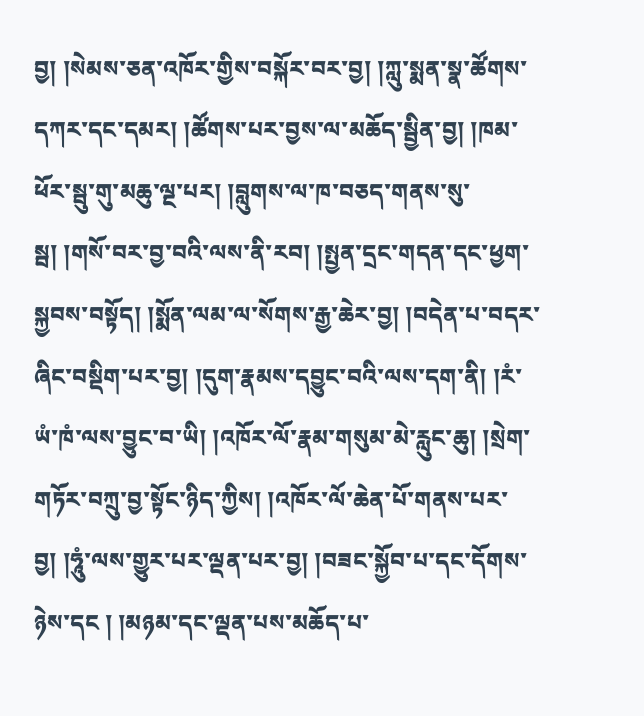བྱ། །སེམས་ཅན་འཁོར་གྱིས་བསྐོར་བར་བྱ། །ཀླུ་སྨན་སྣ་ཚོགས་དཀར་དང་དམར། །ཚོགས་པར་བྱས་ལ་མཆོད་སྦྱིན་བྱ། །ཁམ་ཕོར་སྦུ་གུ་མཆུ་ལྔ་པར། །བླུགས་ལ་ཁ་བཅད་གནས་སུ་སྦ། །གསོ་བར་བྱ་བའི་ལས་ནི་རབ། །སྤྱན་དྲང་གདན་དང་ཕྱག་སྐྱབས་བསྟོད། །སྨོན་ལམ་ལ་སོགས་རྒྱ་ཆེར་བྱ། །བདེན་པ་བདར་ཞིང་བསྡིག་པར་བྱ། །དུག་རྣམས་དབྱུང་བའི་ལས་དག་ནི། །རཾ་ཡཾ་ཁཾ་ལས་བྱུང་བ་ཡི། །འཁོར་ལོ་རྣམ་གསུམ་མེ་རླུང་ཆུ། །སྲེག་གཏོར་བཀྲུ་བྱ་སྟོང་ཉིད་ཀྱིས། །འཁོར་ལོ་ཆེན་པོ་གནས་པར་བྱ། །ཧཱུཾ་ལས་གྱུར་པར་ལྡན་པར་བྱ། །བཟང་སྐྱོབ་པ་དང་དོགས་ཉེས་དང ། །མཉམ་དང་ལྡན་པས་མཆོད་པ་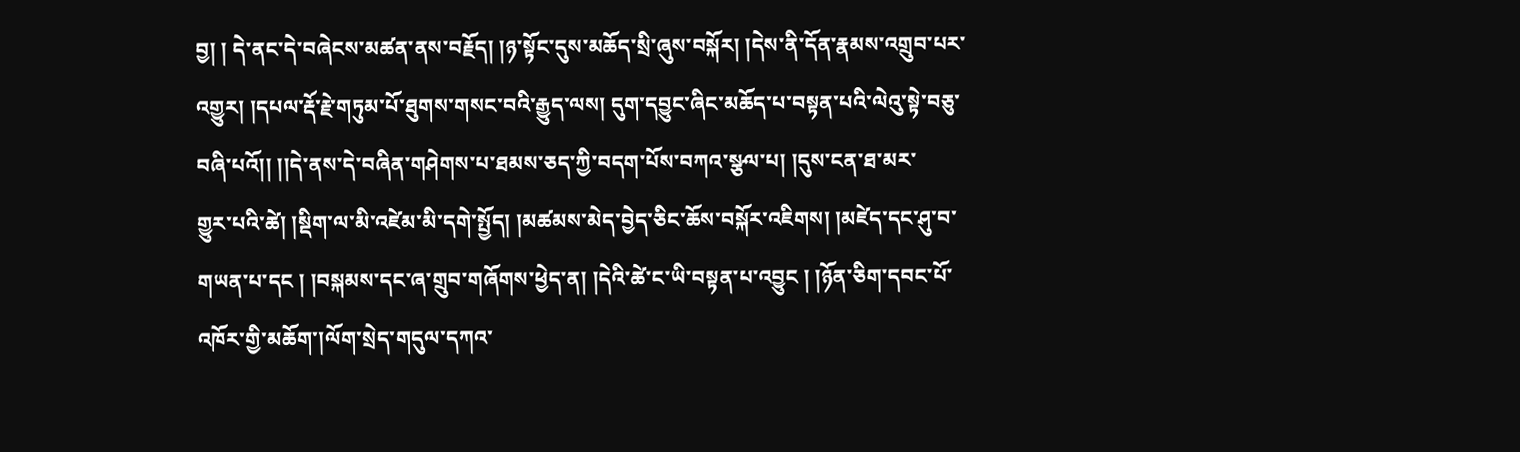བྱ། ། དེ་ནང་དེ་བཞེངས་མཚན་ནས་བརྗོད། །ཉ་སྟོང་དུས་མཆོད་སྲི་ཞུས་བསྐོར། །དེས་ནི་དོན་རྣམས་འགྲུབ་པར་འགྱུར། །དཔལ་རྡོ་རྗེ་གཏུམ་པོ་ཐུགས་གསང་བའི་རྒྱུད་ལས། དུག་དབྱུང་ཞིང་མཆོད་པ་བསྟན་པའི་ལེའུ་སྟེ་བཅུ་བཞི་པའོ།། །།དེ་ནས་དེ་བཞིན་གཤེགས་པ་ཐམས་ཅད་ཀྱི་བདག་པོས་བཀའ་སྩལ་པ། །དུས་ངན་ཐ་མར་
གྱུར་པའི་ཚེ། །སྡིག་ལ་མི་འཛེམ་མི་དགེ་སྤྱོད། །མཚམས་མེད་བྱེད་ཅིང་ཆོས་བསྐོར་འཇིགས། །མཛེད་དང་ཤུ་བ་གཡན་པ་དང ། །བསྐམས་དང་ཞ་གྲུབ་གཞོགས་ཕྱེད་ན། །དེའི་ཚེ་ང་ཡི་བསྟན་པ་འབྱུང ། །ཉོན་ཅིག་དབང་པོ་འཁོར་གྱི་མཆོག་།ལོག་སྲེད་གདུལ་དཀའ་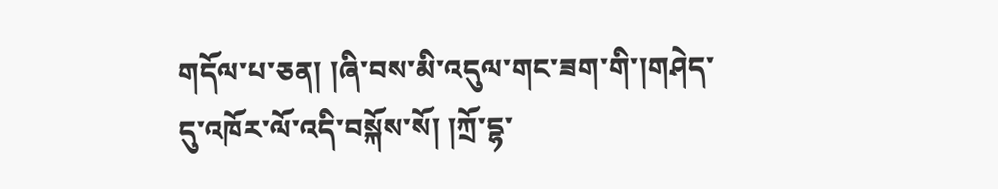གདོལ་པ་ཅན། །ཞི་བས་མི་འདུལ་གང་ཟག་གི་།གཤེད་དུ་འཁོར་ལོ་འདི་བསྐོས་སོ། །ཀྲོ་དྷ་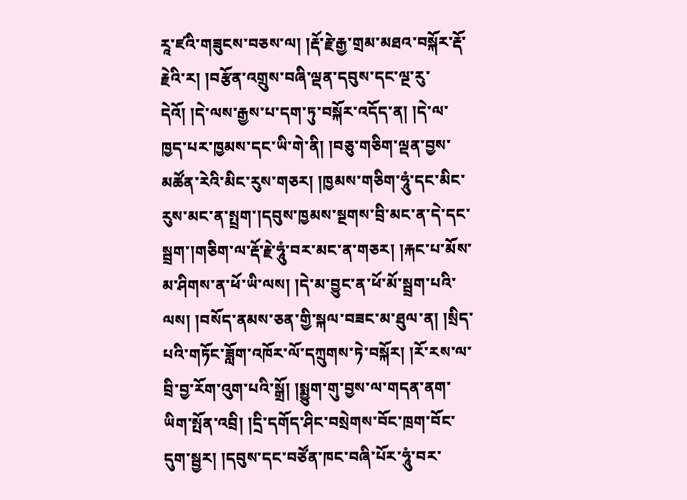རཱ་ཛའི་གཟུངས་བཅས་ལ། །རྡོ་རྗེ་རྒྱ་གྲམ་མཐའ་བསྐོར་རྡོ་རྗེའི་ར། །བརྩོན་འགྲུས་བཞི་ལྡན་དབུས་དང་ལྔ་རུ་དེའོ། །དེ་ལས་རྒྱས་པ་དག་ཏུ་བསྐོར་འདོད་ན། །དེ་ལ་ཁྱད་པར་ཁྱམས་དང་ཡི་གེ་ནི། །བཅུ་གཅིག་ལྡན་བྱས་མཚོན་རེའི་མིང་རུས་གཅར། །ཁྱམས་གཅིག་ཧཱུཾ་དང་མིང་རུས་མང་ན་སྤྲག་།དབུས་ཁྱམས་སྔགས་བྲི་མང་ན་དེ་དང་སྦྲག་།གཅིག་ལ་རྡོ་རྗེ་ཧཱུཾ་བར་མང་ན་གཅར། །རྐང་པ་མོས་མ་ཤིགས་ན་ཕོ་ཡི་ལས། །དེ་མ་བྱུང་ན་ཕོ་མོ་སྦྲག་པའི་ལས། །བསོད་ནམས་ཅན་གྱི་སྐལ་བཟང་མ་ཐུལ་ན། །སྲིད་པའི་གཏོང་ཟློག་འཁོར་ལོ་དཀྲུགས་ཏེ་བསྐོར། །རོ་རས་ལ་བྲི་བྱ་རོག་འུག་པའི་སྒྲོ། །སྨྱུག་གུ་བྱས་ལ་གདན་ནག་ཡིག་སྤོན་འབྲི། །དྲི་དགོད་ཤིང་བསྲེགས་བོང་ཁྲག་བོང་དུག་སྦྱར། །དབུས་དང་བཙོན་ཁང་བཞི་པོར་ཧཱུཾ་བར་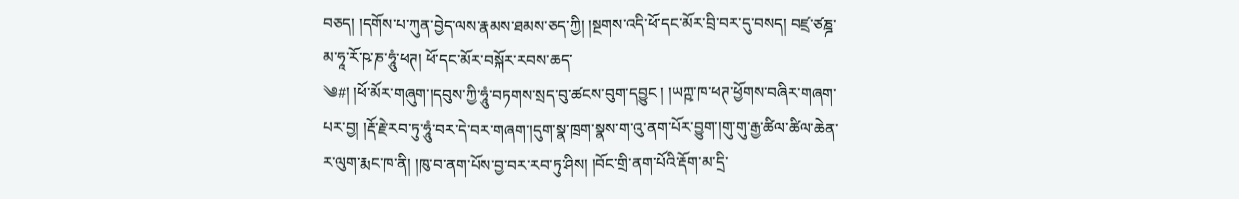བཅད། །དགོས་པ་ཀུན་བྱེད་ལས་རྣམས་ཐམས་ཅད་ཀྱི། །སྔགས་འདི་ཕོ་དང་མོར་བྲི་བར་དུ་བསད། བཛྲ་ཙཎྜ་མ་ཧཱ་རོ་ཥ་ཎ་ཧཱུཾ་ཕཊ། ཕོ་དང་མོར་བསྐོར་རབས་ཆད་
༄#། །ཕོ་མོར་གཞུག་།དབུས་ཀྱི་ཧཱུཾ་བཏགས་སྲད་བུ་ཚངས་བུག་དབྱུང ། །ཡཀྵ་ཁ་ཕཊ་ཕྱོགས་བཞིར་གཞག་པར་བྱ། །རྡོ་རྗེ་རབ་ཏུ་ཧཱུཾ་བར་དེ་བར་གཞག་།དུག་སྣ་ཁྲག་སྣས་ག་འུ་ནག་པོར་བྱུག་།གུ་གུ་རྒྱ་ཚིལ་ཚིལ་ཆེན་ར་ལུག་རྨང་ཁ་ནི། །ཁུ་བ་ནག་པོས་བྱ་བར་རབ་ཏུ་ཤིས། །བོང་གྲི་ནག་པོའི་རྡོག་མ་དྲི་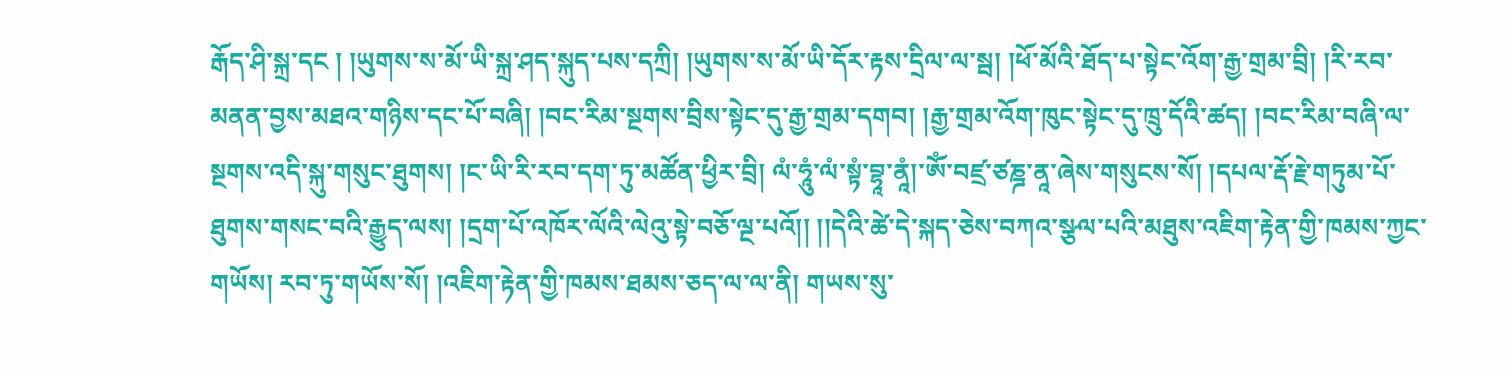རྒོད་ཤི་སྐྲ་དང ། །ཡུགས་ས་མོ་ཡི་སྐྲ་ཤད་སྐུད་པས་དཀྲི། །ཡུགས་ས་མོ་ཡི་དོར་རྟས་དྲིལ་ལ་སྦ། །ཕོ་མོའི་ཐོད་པ་སྟེང་འོག་རྒྱ་གྲམ་བྲི། །རི་རབ་མནན་བྱས་མཐའ་གཉིས་དང་པོ་བཞི། །བང་རིམ་སྔགས་བྲིས་སྟེང་དུ་རྒྱ་གྲམ་དགབ། །རྒྱ་གྲམ་འོག་ཁུང་སྟེང་དུ་ཁྲུ་དོའི་ཚད། །བང་རིམ་བཞི་ལ་སྔགས་འདི་སྐུ་གསུང་ཐུགས། །ང་ཡི་རི་རབ་དག་ཏུ་མཚོན་ཕྱིར་བྲི། ལཾ་ཧཱུཾ་ལཾ་སྟཾ་བྷཱ་ནཱཾ།་ཨོཾ་བཛྲ་ཙཎྜ་ནཱ་ཞེས་གསུངས་སོ། །དཔལ་རྡོ་རྗེ་གཏུམ་པོ་ཐུགས་གསང་བའི་རྒྱུད་ལས། །དྲག་པོ་འཁོར་ལོའི་ལེའུ་སྟེ་བཅོ་ལྔ་པའོ།། །།དེའི་ཚེ་དེ་སྐད་ཅེས་བཀའ་སྩལ་པའི་མཐུས་འཇིག་རྟེན་གྱི་ཁམས་ཀྱང་གཡོས། རབ་ཏུ་གཡོས་སོ། །འཇིག་རྟེན་གྱི་ཁམས་ཐམས་ཅད་ལ་ལ་ནི། གཡས་སུ་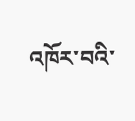འཁོར་བའི་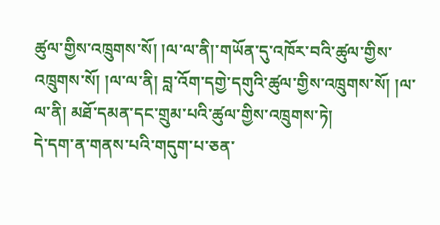ཚུལ་གྱིས་འཁྲུགས་སོ། །ལ་ལ་ནི།་གཡོན་དུ་འཁོར་བའི་ཚུལ་གྱིས་འཁྲུགས་སོ། །ལ་ལ་ནི། བླ་འོག་དགྱེ་དགུའི་ཚུལ་གྱིས་འཁྲུགས་སོ། །ལ་ལ་ནི། མཐོ་དམན་དང་གྲུམ་པའི་ཚུལ་གྱིས་འཁྲུགས་ཏེ།
དེ་དག་ན་གནས་པའི་གདུག་པ་ཅན་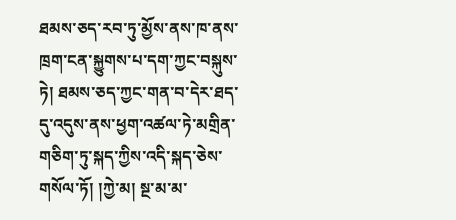ཐམས་ཅད་རབ་ཏུ་མྱོས་ནས་ཁ་ནས་ཁྲག་ངན་སྐྱུགས་པ་དག་ཀྱང་བསྐུས་ཏེ། ཐམས་ཅད་ཀྱང་གན་བ་དེར་ཐད་དུ་འདུས་ནས་ཕྱག་འཚལ་ཏེ་མགྲིན་གཅིག་ཏུ་སྐད་ཀྱིས་འདི་སྐད་ཅེས་གསོལ་ཏོ། །ཀྱེ་མ། སྔ་མ་མ་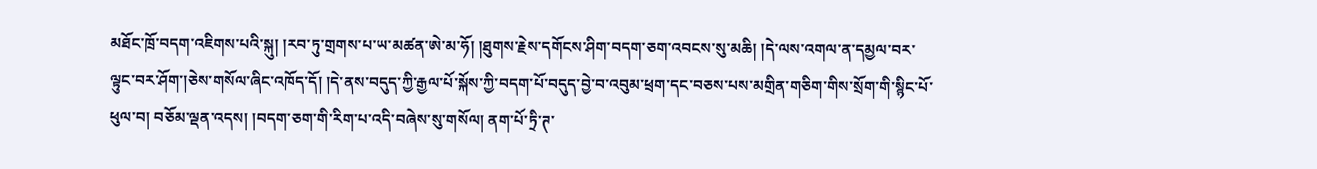མཐོང་ཁྲོ་བདག་འཇིགས་པའི་སྐུ། །རབ་ཏུ་གྲགས་པ་ཡ་མཚན་ཨེ་མ་ཧོ། །ཐུགས་རྗེས་དགོངས་ཤིག་བདག་ཅག་འབངས་སུ་མཆི། །དེ་ལས་འགལ་ན་དམྱལ་བར་ལྟུང་བར་ཤོག་།ཅེས་གསོལ་ཞིང་འཁོད་དོ། །དེ་ནས་བདུད་ཀྱི་རྒྱལ་པོ་སྐོས་ཀྱི་བདག་པོ་བདུད་བྱེ་བ་འབུམ་ཕྲག་དང་བཅས་པས་མགྲིན་གཅིག་གིས་སྲོག་གི་སྙིང་པོ་ཕུལ་བ། བཅོམ་ལྡན་འདས། །བདག་ཅག་གི་རིག་པ་འདི་བཞེས་སུ་གསོལ། ནག་པོ་ཏྲི་ཊ་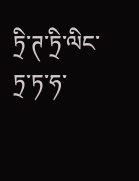ཏྲི་ཊ་ཏྲི་ལིང་ཏྲ་ཏ་ཧ་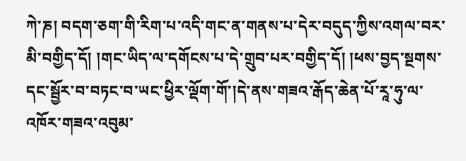ཀེ་ཎ། བདག་ཅག་གི་རིག་པ་འདི་གང་ན་གནས་པ་དེར་བདུད་ཀྱིས་འགལ་བར་མི་བགྱིད་དོ། །གང་ཡིད་ལ་དགོངས་པ་དེ་གྲུབ་པར་བགྱིད་དོ། །ཕས་བྱད་སྔགས་དང་སྦྱོར་བ་བཏང་བ་ཡང་ཕྱིར་ལྡོག་གོ་།དེ་ནས་གཟའ་རྒོད་ཆེན་པོ་རཱ་ཧུ་ལ་འཁོར་གཟའ་འབུམ་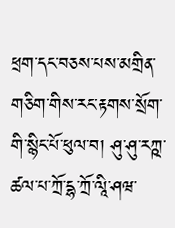ཕྲག་དང་བཅས་པས་མགྲིན་གཅིག་གིས་རང་རྟགས་སྲོག་གི་སྙིང་པོ་ཕུལ་བ། ཤུ་ཤུ་རཀྵ་ཚལ་པ་ཀྲོ་དྷ་ཀྲོ་ལཱི་ཤཝ་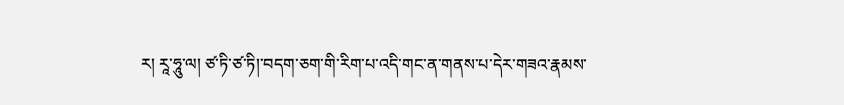ར། རཱ་ཧཱུ་ལ། ཙ་ཏི་ཙ་ཏི།་བདག་ཅག་གི་རིག་པ་འདི་གང་ན་གནས་པ་དེར་གཟའ་རྣམས་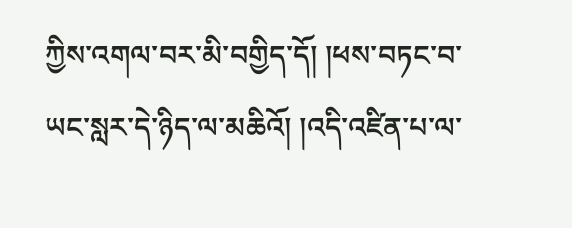ཀྱིས་འགལ་བར་མི་བགྱིད་དོ། །ཕས་བཏང་བ་ཡང་སླར་དེ་ཉིད་ལ་མཆིའོ། །འདི་འཛིན་པ་ལ་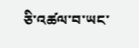ཅི་འཚལ་བ་ཡང་